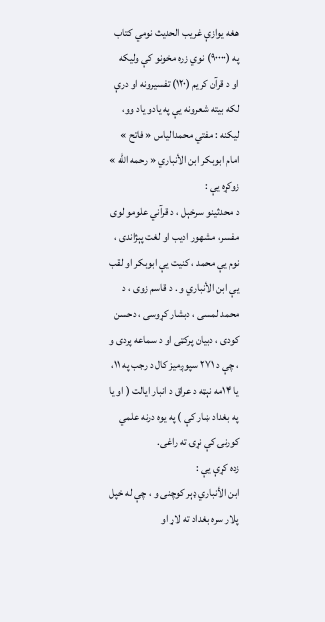هغه يوازې غريب الحديث نومي کتاب په (۹۰۰۰۰) نوي زره مخونو کې وليکه
او د قرآن کريم (۱۲۰) تفسيرونه او درې لکه بيته شعرونه يې په يادو ياد وو،
ليکنه : مفتي محمدالياس « فاتح »
امام ابوبکر ابن الأنباري « رحمه الله »
زوکړه يې :
د محدثينو سرخېل ، د قرآني علومو لوی مفسر، مشهور ادیب او لغت پېژاندی ، نوم يې محمد ، کنيت يې ابوبکر او لقب يې ابن الأنباري و . د قاسم زوی ، د محمد لمسی ، دبشار کړوسی ، دحسن کودی ، دبيان پرکټی او د سماعه پردی و ، چې د ۲۷۱ سپوږمیز کال د رجب په ۱۱، يا ۱۴مه نېټه د عراق د انبار ايالت ( او يا په بغداد ښار کې ) په يوه درنه علمي کورنۍ کې نړۍ ته راغی.
زده کړې يې :
ابن الأنباري ډېر کوچنی و ، چې له خپل پلار سره بغداد ته لاړ او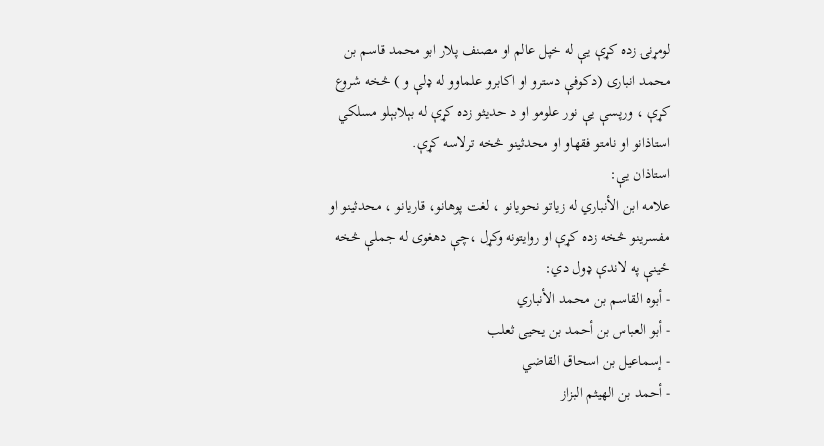لومړنۍ زده کړې يې له خپل عالم او مصنف پلار ابو محمد قاسم بن محمد انباری (دکوفې دسترو او اکابرو علماوو له ډلې و ) څخه شروع کړې ، ورپسې يې نور علومو او د حديثو زده کړې له بېلابېلو مسلکي استاذانو او نامتو فقهاو او محدثينو څخه ترلاسه کړې.
استاذان يې:
علامه ابن الأنباري له زياتو نحويانو ، لغت پوهانو، قاريانو ، محدثينو او مفسرينو څخه زده کړې او روايتونه وکړل ،چې دهغوی له جملې څخه ځينې په لاندې ډول دي:
- أبوه القاسم بن محمد الأنباري
- أبو العباس بن أحمد بن يحيى ثعلب
- إسماعيل بن اسحاق القاضي
- أحمد بن الهيثم البزاز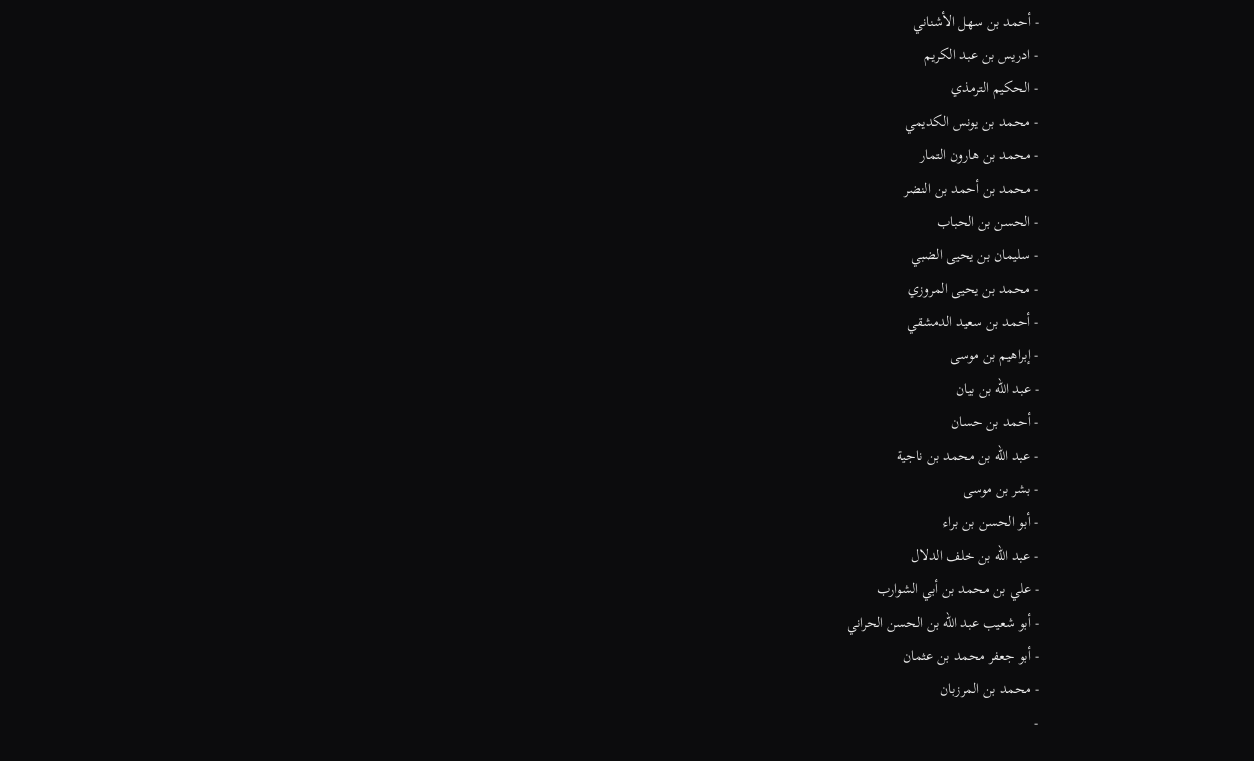- أحمد بن سهل الأشناني
- ادريس بن عبد الكريم
- الحكيم الترمذي
- محمد بن يونس الكديمي
- محمد بن هارون التمار
- محمد بن أحمد بن النضر
- الحسن بن الحباب
- سليمان بن يحيى الضبي
- محمد بن يحيى المروزي
- أحمد بن سعيد الدمشقي
- إبراهيم بن موسى
- عبد الله بن بيان
- أحمد بن حسان
- عبد الله بن محمد بن ناجية
- بشر بن موسى
- أبو الحسن بن براء
- عبد الله بن خلف الدلال
- علي بن محمد بن أبي الشوارب
- أبو شعيب عبد الله بن الحسن الحراني
- أبو جعفر محمد بن عثمان
- محمد بن المرزبان
-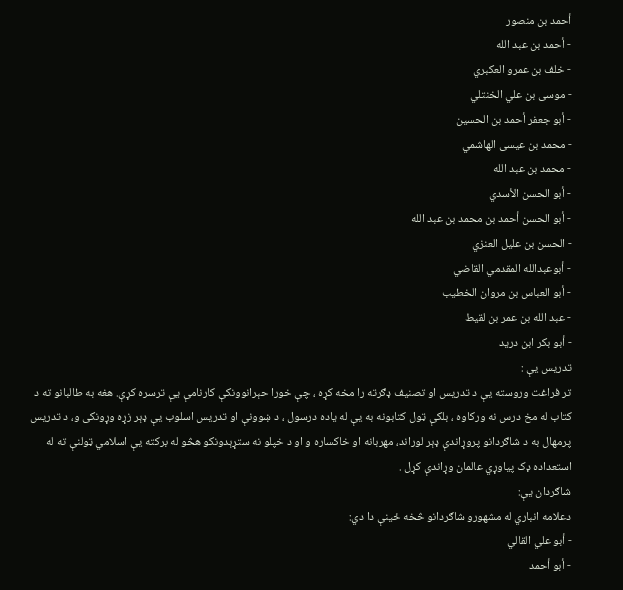أحمد بن منصور
- أحمد بن عبد الله
- خلف بن عمرو العكبري
- موسى بن علي الخنتلي
- أبو جعفر أحمد بن الحسين
- محمد بن عيسى الهاشمي
- محمد بن عبد الله
- أبو الحسن الأسدي
- أبو الحسن أحمد بن محمد بن عبد الله
- الحسن بن عليل العنزي
- أبوعبدالله المقدمي القاضي
- أبو العباس بن مروان الخطيب
- عبد الله بن عمر بن لقيط
- أبو بكر ابن دريد
تدريس يې :
تر فراغت وروسته يې د تدريس او تصنيف ډګرته را مخه کړه ، چې خورا حېرانوونکې کارنامې يې ترسره کړې. هغه به طالبانو ته د کتاب له مخ درس نه ورکاوه ، بلکې ټول کتابونه به يې له ياده درسول ، د ښوونې او تدريس اسلوب يې ډېر زړه وړونکی و، د تدريس پرمهال به د شاګردانو پروړاندې ډېر لوراند، مهربانه او خاکساره و او د خپلو نه ستړېدونکو هڅو له برکته يې اسلامي ټولنې ته له استعداده ډک پياوړي عالمان وړاندې کړل .
شاګردان يې:
دعلامه انباري له مشهورو شاګردانو څخه ځينې دا دي:
- أبو علي القالي
- أبو أحمد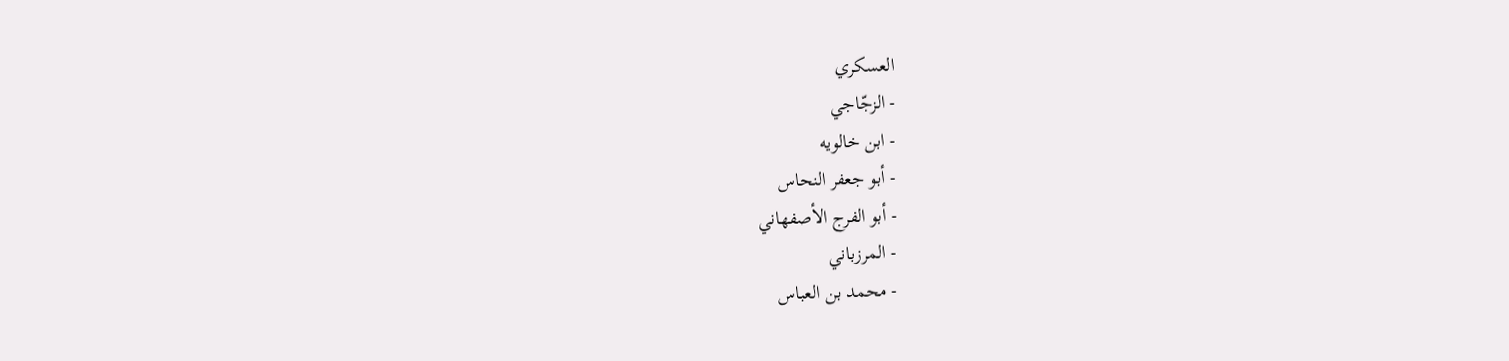العسكري
- الزجّاجي
- ابن خالويه
- أبو جعفر النحاس
- أبو الفرج الأصفهاني
- المرزباني
- محمد بن العباس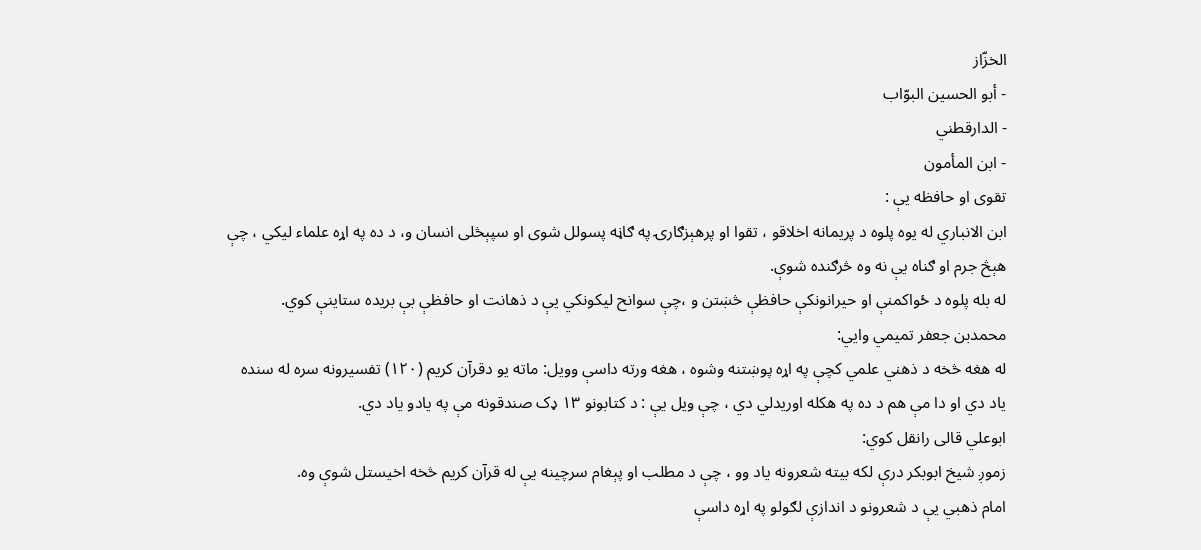الخزّاز
- أبو الحسين البوّاب
- الدارقطني
- ابن المأمون
تقوی او حافظه يې :
ابن الانباري له يوه پلوه د پريمانه اخلاقو ، تقوا او پرهېزګارۍ په ګاڼه پسولل شوی او سپېڅلی انسان و، د ده په اړه علماء ليکي ، چې هېڅ جرم او ګناه يې نه وه څرګنده شوې.
له بله پلوه د ځواکمنې او حيرانونکې حافظې څښتن و ،چې سوانح ليکونکي يې د ذهانت او حافظې بې بريده ستاينې کوي.
محمدبن جعفر تميمي وايي:
له هغه څخه د ذهني علمي کچې په اړه پوښتنه وشوه ، هغه ورته داسې وويل: ماته يو دقرآن کريم (۱۲۰) تفسيرونه سره له سنده ياد دي او دا مې هم د ده په هکله اوريدلي دي ، چې ویل يې : د کتابونو ۱۳ ډک صندقونه مې په يادو ياد دي.
ابوعلي قالی رانقل کوي:
زموږ شيخ ابوبکر درې لکه بيته شعرونه ياد وو ، چې د مطلب او پېغام سرچينه يې له قرآن کريم څخه اخيستل شوې وه.
امام ذهبي يې د شعرونو د اندازې لګولو په اړه داسې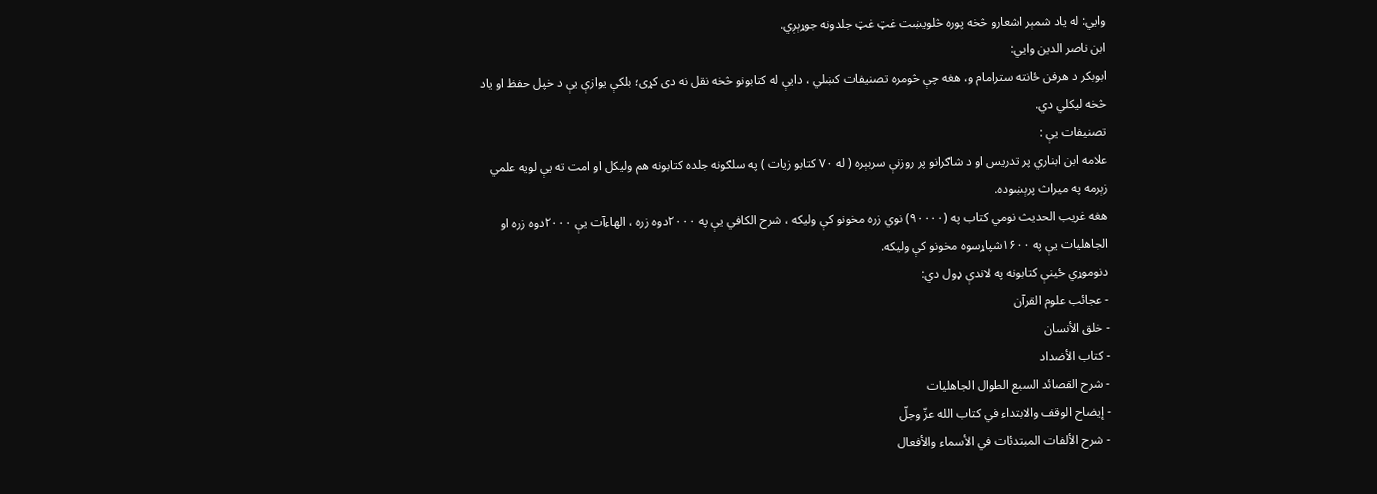وايي: له ياد شمېر اشعارو څخه پوره څلويښت غټ غټ جلدونه جوړېږي.
ابن ناصر الدين وايي:
ابوبکر د هرفن ځانته سترامام و، هغه چې څومره تصنيفات کښلي ، دايې له کتابونو څخه نقل نه دی کړی؛ بلکې يوازې يې د خپل حفظ او ياد څخه ليکلي دي.
تصنيفات يې :
علامه ابن ابناري پر تدریس او د شاګرانو پر روزنې سربېره ( له ۷۰ کتابو زيات ) په سلګونه جلده کتابونه هم وليکل او امت ته يې لويه علمي زېرمه په ميراث پرېښوده.
هغه غريب الحديث نومي کتاب په (۹۰۰۰۰) نوي زره مخونو کې وليکه ، شرح الکافي يې په ۲۰۰۰دوه زره ، الهاءآت يې ۲۰۰۰دوه زره او الجاهليات يې په ۱۶۰۰شپاړسوه مخونو کې وليکه.
دنوموړي ځينې کتابونه په لاندې ډول دي:
- عجائب علوم القرآن
- خلق الأنسان
- كتاب الأضداد
- شرح القصائد السبع الطوال الجاهليات
- إيضاح الوقف والابتداء في كتاب الله عزّ وجلّ
- شرح الألفات المبتدئات في الأسماء والأفعال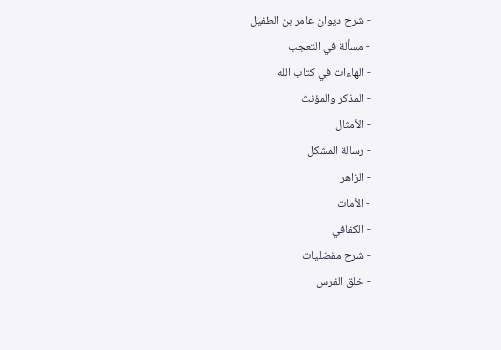- شرح ديوان عامر بن الطفيل
- مسألة في التعجب
- الهاءات في كتاب الله
- المذكر والمؤنث
- الأمثال
- رسالة المشکل
- الزاهر
- الأمات
- الکفافي
- شرح مفضليات
- خلق الفرس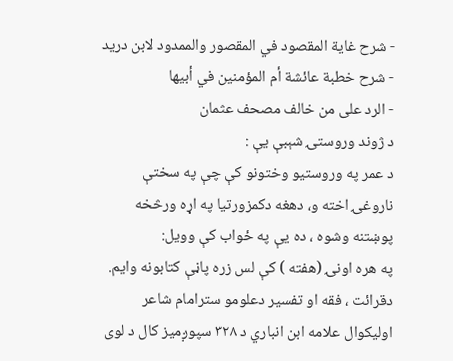- شرح غاية المقصود في المقصور والممدود لابن دريد
- شرح خطبة عائشة أم المؤمنين في أبيها
- الرد علی من خالف مصحف عثمان
د ژوند وروستۍ شېبې يې :
د عمر په وروستيو وختونو کې چې په سختې ناروغۍ اخته و، دهغه دکمزورتيا په اړه ورڅخه پوښتنه وشوه ، ده يې په ځواب کې وويل:
په هره اونۍ (هفته ) کې لس زره پاڼې کتابونه وايم.
دقرائت ، فقه او تفسير دعلومو سترامام شاعر اوليکوال علامه ابن انباري د ۳۲۸ سپوږمیز کال د لوی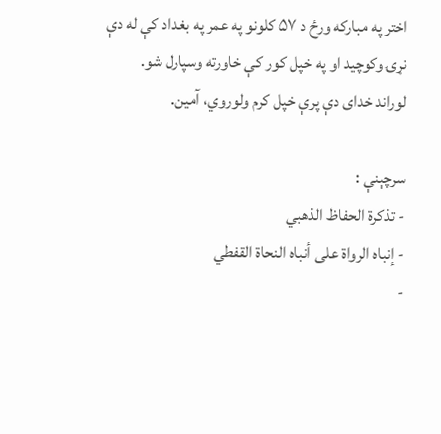اختر په مبارکه ورځ د ۵۷ کلونو په عمر په بغداد کې له دې نړۍ وکوچيد او په خپل کور کې خاورته وسپارل شو.
لوراند خدای دې پرې خپل کرم ولوروي، آمين.

سرچېنې :
- تذكرة الحفاظ الذهبي
- إنباه الرواة على أنباه النحاة القفطي
-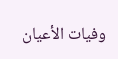وفيات الأعيان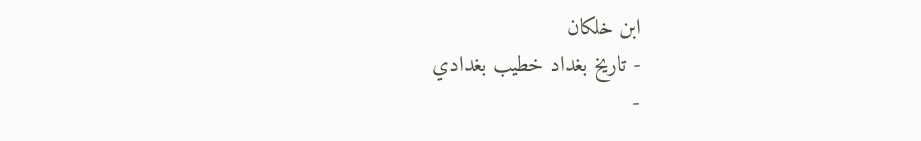ابن خلكان
- تاريخ بغداد خطیب بغدادي
-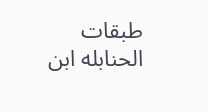طبقات الحنابله ابن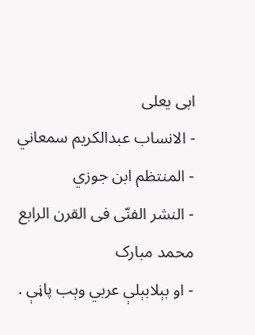ابی یعلی
- الانساب عبدالکریم سمعاني
- المنتظم ابن جوزي
- النشر الفنّی فی القرن الرابع محمد مبارک
- او بېلابېلې عربي وېب پاڼې .